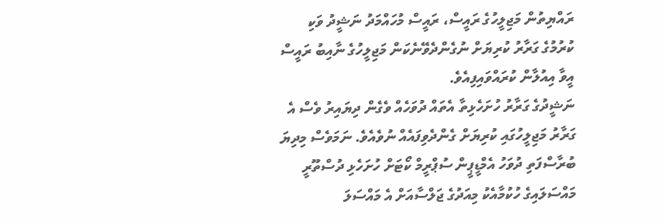ރައްޔިތުން މަޖިލީހުގެ ރައީސް، ރައީސް މުހައްމަދު ނަޝީދު ވަކި ކުރުމުގެ ގަރާރު ކުރިޔަށް ނުގެންދެވޭނެކަން މަޖިލީހުގެ ނާއިބު ރައީސް އީވާ އިއުލާން ކުރައްވައިފިއެވެ.
ނަޝީދުގެ ގަރާރު ހުށަހެޅިތާ އެތައް ދުވަހެއް ވެގެން ދިޔައިރު ވެސް އެ ގަރާރު މަޖިލީހުގައި ކުރިޔަށް ގެންދެވިފައެއް ނުވެއެވެ. ނަމަވެސް މިދިޔަ ބުރާސްފަތި ދުވަހު އެމްޑީޕީން ސުޕްރީމް ކޯޓަށް ހުށަހެޅި ދުސްތޫރީ މައްސަލައިގެ ހުކުމާއެކު މިއަދުގެ ޖަލްސާއަށް އެ މައްސަލަ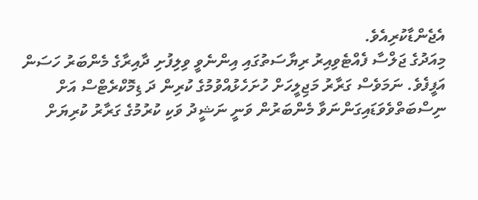އެޖެންޑާކުރިއެވެ.
މިއަދުގެ ޖަލްސާ ފެއްޓެވިއިރު ރިޔާސަތުގައި އިންނެވީ ވިލިފުށި ދާއިރާގެ މެންބަރު ހަސަން އަފީފެވެ. ނަމަވެސް ގަރާރު މަޖިލީހަށް ހުށަހެޅުއްވުމުގެ ކުރިން ދަ ޑިމޮކްރެޓްސް އަށް ނިސްބަތްވެވަޑައިގަންނަވާ މެންބަރުން ވަނީ ނަޝީދު ވަކި ކުރުމުގެ ގަރާރު ކުރިޔަށް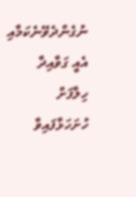ނުގެންދެވޭނެކަމާއި އެއީ ގަވާއިދާ ހިލާފަށް ހުށަހަޅާފައިވާ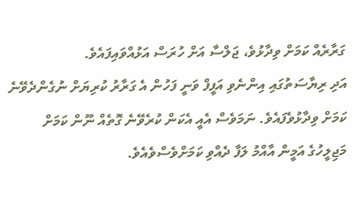ގަރާރެއް ކަމަށް ވިދާޅުވެ، ޖަލްސާ އަށް ހުރަސް އަޅުއްވައިފައެވެ.
އަދި ރިޔާސަތުގައި އިންނެވި އަފީފް ވަނީ ފަހުން އެ ގަރާރު ކުރިޔަށް ނުގެންދެވޭނެ ކަމަށް ވިދާޅުވެފައެވެ. ނަމަވެސް އެއީ އެކަން ކުރެވޭނެ ގޮތެއް ނޫން ކަމަށް މަޖިލީހުގެ އަމީން އާއްމު ލަފާ ދެއްވި ކަމަށްވެސްވެއެވެ.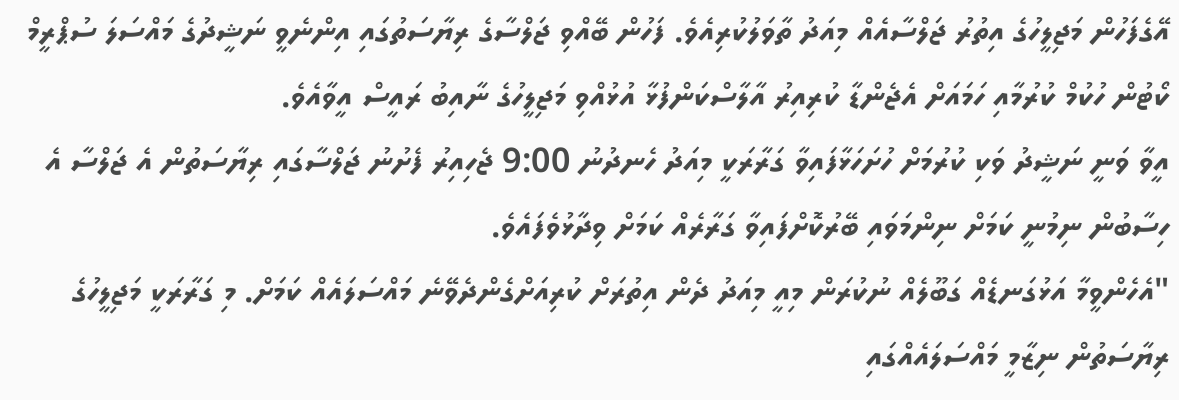އޭގެފަހުން މަޖިލީހުގެ އިތުރު ޖަލްސާއެއް މިއަދު ތާވަލުކުރިއެވެ. ފަހުން ބޭއްވި ޖަލްސާގެ ރިޔާސަތުގައި އިންނެވީ ނަޝީދުގެ މައްސަލަ ސުޕްރީމް ކޯޓުން ހުކުމް ކުރުމާއި ހަމައަށް އެޖެންޑާ ކުރިއިރު އާލާސްކަންފުޅާ އުޅުއްވި މަޖިލީހުގެ ނާއިބު ރައީސް އީވާއެވެ.
އީވާ ވަނީ ނަޝީދު ވަކި ކުރުމަށް ހުށަހަޅާފައިވާ ގަރާރަކީ މިއަދު ހެނދުނު 9:00 ޖެހިއިރު ފެށުނު ޖަލްސާގައި ރިޔާސަތުން އެ ޖަލްސާ އެ ހިސާބުން ނިމުނީ ކަމަށް ނިންމަވައި ބޭރުކޮށްފައިވާ ގަރާރެއް ކަމަށް ވިދާޅުވެފައެވެ.
"އެހެންވީމާ އަޅުގަނޑެއް ގަބޫލެއް ނުކުރަން މިއީ މިއަދު ދެން އިތުރަށް ކުރިއަށްގެންދެވޭނެ މައްސަލައެއް ކަމަށް. މި ގަރާރަކީ މަޖިލީހުގެ ރިޔާސަތުން ނިޒާމީ މައްސަލައެއްގައި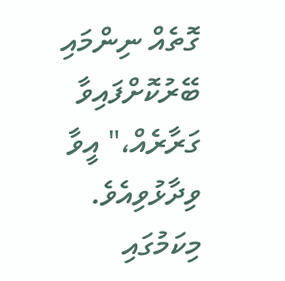ގޮތެއް ނިންމައި ބޭރުކޮށްފައިވާ ގަރާރެއް،" އީވާ ވިދާޅުވިއެވެ.
މިކަމުގައި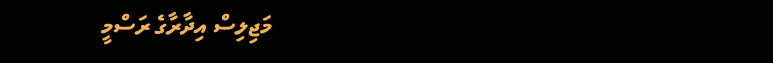މަޖިލިސް އިދާރާގެ ރަސްމީ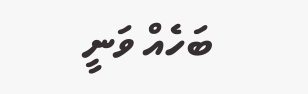ބަހެއް ވަނީ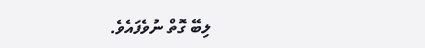ލިބޭ ގޮތް ނުވެފައެވެ.